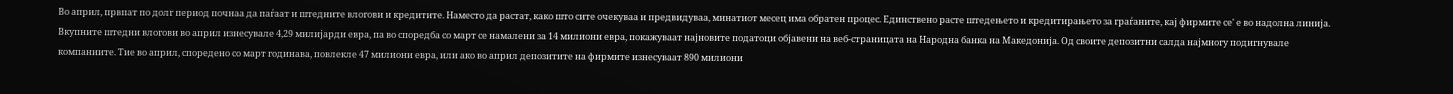Во април, првпат по долг период почнаа да паѓаат и штедните влогови и кредитите. Наместо да растат, како што сите очекуваа и предвидуваа, минатиот месец има обратен процес. Единствено расте штедењето и кредитирањето за граѓаните, кај фирмите се' е во надолна линија. Вкупните штедни влогови во април изнесувале 4,29 милијарди евра, па во споредба со март се намалени за 14 милиони евра, покажуваат најновите податоци објавени на веб-страницата на Народна банка на Македонија. Од своите депозитни салда најмногу подигнувале компаниите. Тие во април, споредено со март годинава, повлекле 47 милиони евра, или ако во април депозитите на фирмите изнесуваат 890 милиони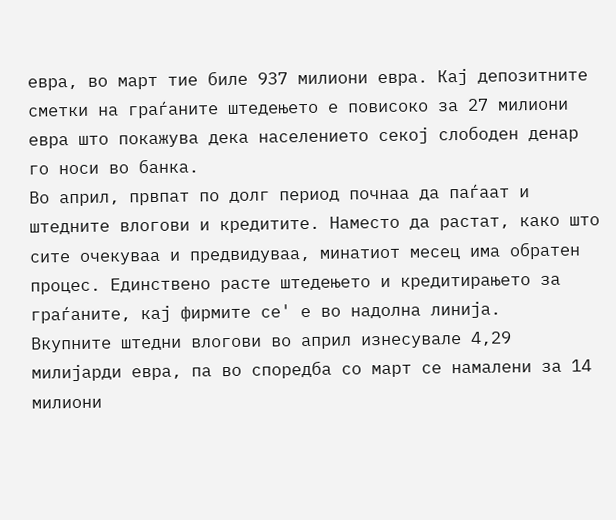евра, во март тие биле 937 милиони евра. Кај депозитните сметки на граѓаните штедењето е повисоко за 27 милиони евра што покажува дека населението секој слободен денар го носи во банка.
Во април, првпат по долг период почнаа да паѓаат и штедните влогови и кредитите. Наместо да растат, како што сите очекуваа и предвидуваа, минатиот месец има обратен процес. Единствено расте штедењето и кредитирањето за граѓаните, кај фирмите се' е во надолна линија.
Вкупните штедни влогови во април изнесувале 4,29 милијарди евра, па во споредба со март се намалени за 14 милиони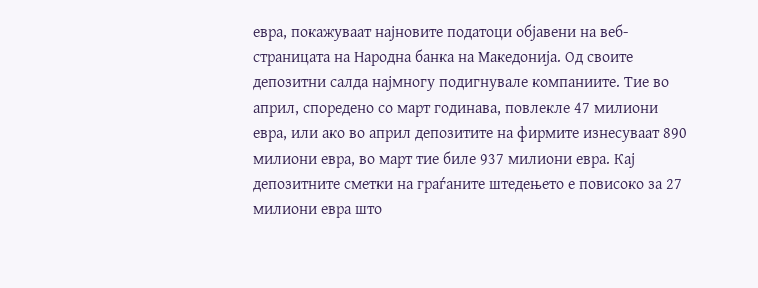евра, покажуваат најновите податоци објавени на веб-страницата на Народна банка на Македонија. Од своите депозитни салда најмногу подигнувале компаниите. Тие во април, споредено со март годинава, повлекле 47 милиони евра, или ако во април депозитите на фирмите изнесуваат 890 милиони евра, во март тие биле 937 милиони евра. Кај депозитните сметки на граѓаните штедењето е повисоко за 27 милиони евра што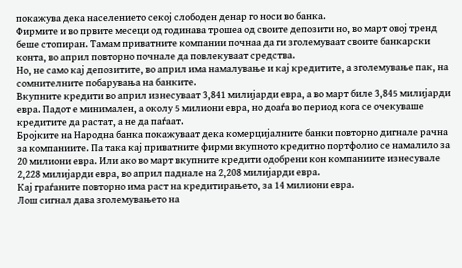покажува дека населението секој слободен денар го носи во банка.
Фирмите и во првите месеци од годинава трошеа од своите депозити но, во март овој тренд беше стопиран. Тамам приватните компании почнаа да ги зголемуваат своите банкарски конта, во април повторно почнале да повлекуваат средства.
Но, не само кај депозитите, во април има намалување и кај кредитите, а зголемување пак, на сомнителните побарувања на банките.
Вкупните кредити во април изнесуваат 3,841 милијарди евра, а во март биле 3,845 милијарди евра. Падот е минимален, а околу 5 милиони евра, но доаѓа во период кога се очекуваше кредитите да растат, а не да паѓаат.
Бројките на Народна банка покажуваат дека комерцијалните банки повторно дигнале рачна за компаниите. Па така кај приватните фирми вкупното кредитно портфолио се намалило за 20 милиони евра. Или ако во март вкупните кредити одобрени кон компаниите изнесувале 2,228 милијарди евра, во април паднале на 2,208 милијарди евра.
Кај граѓаните повторно има раст на кредитирањето, за 14 милиони евра.
Лош сигнал дава зголемувањето на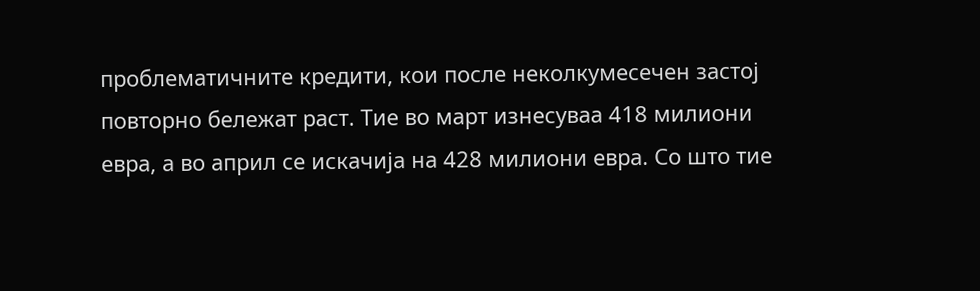проблематичните кредити, кои после неколкумесечен застој повторно бележат раст. Тие во март изнесуваа 418 милиони евра, а во април се искачија на 428 милиони евра. Со што тие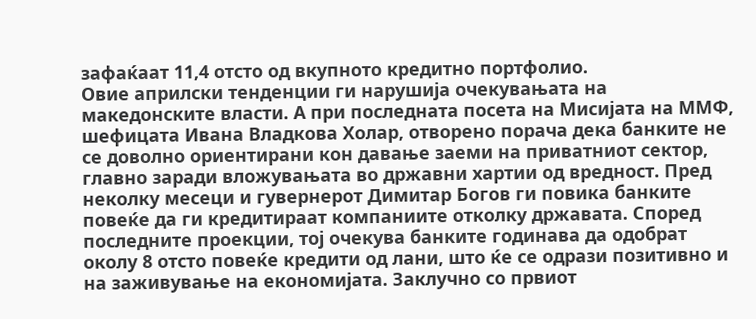зафаќаат 11,4 отсто од вкупното кредитно портфолио.
Овие априлски тенденции ги нарушија очекувањата на македонските власти. А при последната посета на Мисијата на ММФ, шефицата Ивана Владкова Холар, отворено порача дека банките не се доволно ориентирани кон давање заеми на приватниот сектор, главно заради вложувањата во државни хартии од вредност. Пред неколку месеци и гувернерот Димитар Богов ги повика банките повеќе да ги кредитираат компаниите отколку државата. Според последните проекции, тој очекува банките годинава да одобрат околу 8 отсто повеќе кредити од лани, што ќе се одрази позитивно и на заживување на економијата. Заклучно со првиот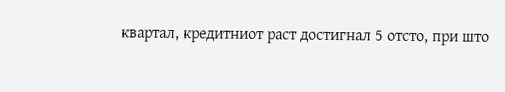квартал, кредитниот раст достигнал 5 отсто, при што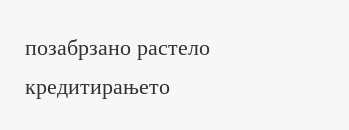позабрзано растело кредитирањето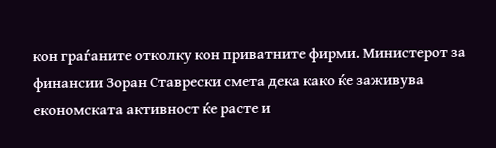кон граѓаните отколку кон приватните фирми. Министерот за финансии Зоран Ставрески смета дека како ќе заживува економската активност ќе расте и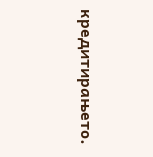кредитирањето.